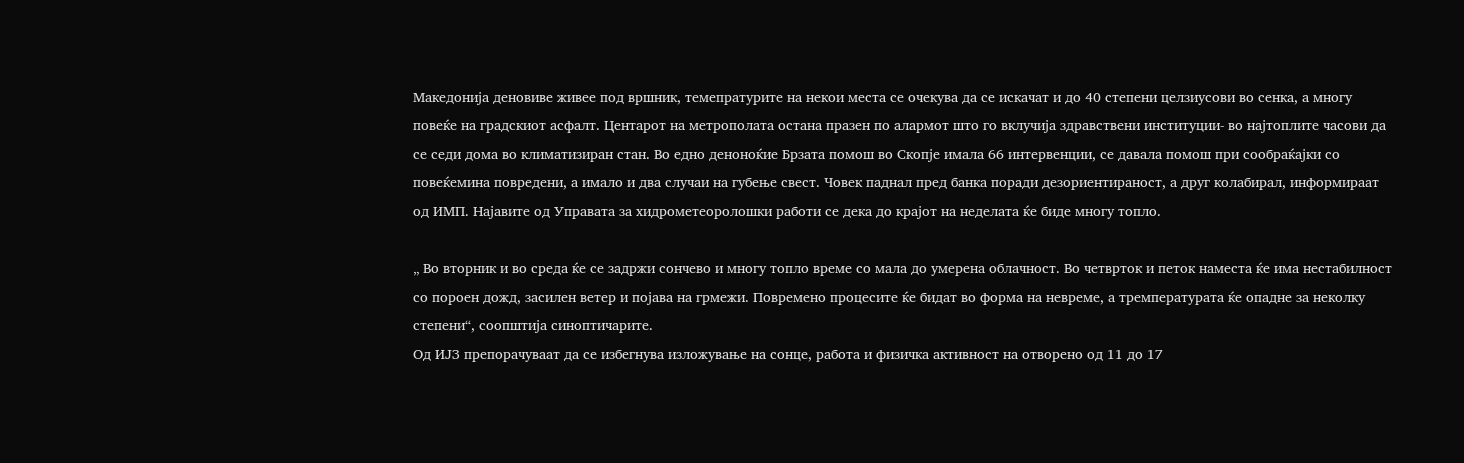Македонија деновиве живее под вршник, темепратурите на некои места се очекува да се искачат и до 40 степени целзиусови во сенка, а многу повеќе на градскиот асфалт. Центарот на метрополата остана празен по алармот што го вклучија здравствени институции- во најтоплите часови да се седи дома во климатизиран стан. Во едно деноноќие Брзата помош во Скопје имала 66 интервенции, се давала помош при сообраќајки со повеќемина повредени, а имало и два случаи на губење свест. Човек паднал пред банка поради дезориентираност, а друг колабирал, информираат од ИМП. Најавите од Управата за хидрометеоролошки работи се дека до крајот на неделата ќе биде многу топло.

„ Во вторник и во среда ќе се задржи сончево и многу топло време со мала до умерена облачност. Во четврток и петок наместа ќе има нестабилност со пороен дожд, засилен ветер и појава на грмежи. Повремено процесите ќе бидат во форма на невреме, а тремпературата ќе опадне за неколку степени“, соопштија синоптичарите.
Од ИЈЗ препорачуваат да се избегнува изложување на сонце, работа и физичка активност на отворено од 11 до 17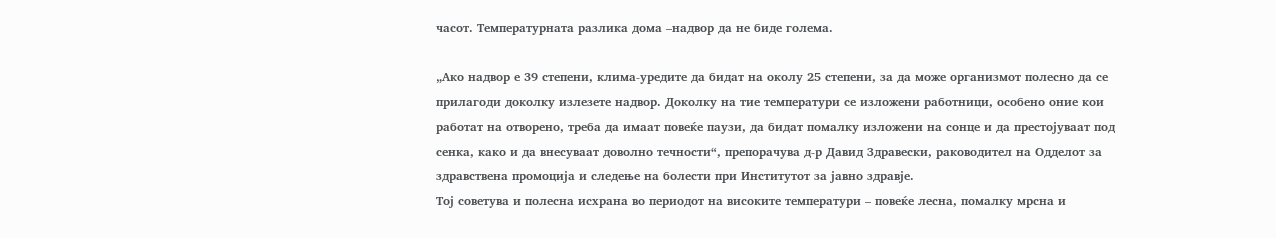часот. Температурната разлика дома –надвор да не биде голема.

„Ако надвор е 39 степени, клима-уредите да бидат на околу 25 степени, за да може организмот полесно да се прилагоди доколку излезете надвор. Доколку на тие температури се изложени работници, особено оние кои работат на отворено, треба да имаат повеќе паузи, да бидат помалку изложени на сонце и да престојуваат под сенка, како и да внесуваат доволно течности“, препорачува д-р Давид Здравески, раководител на Одделот за здравствена промоција и следење на болести при Институтот за јавно здравје.
Тој советува и полесна исхрана во периодот на високите температури – повеќе лесна, помалку мрсна и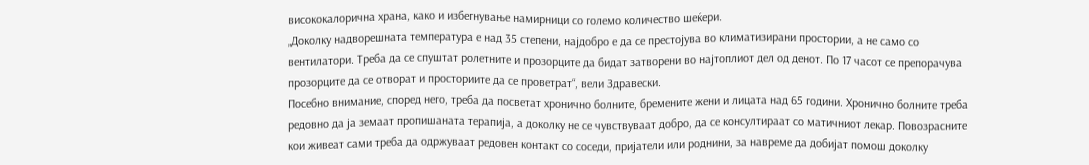висококалорична храна, како и избегнување намирници со големо количество шеќери.
„Доколку надворешната температура е над 35 степени, најдобро е да се престојува во климатизирани простории, а не само со вентилатори. Треба да се спуштат ролетните и прозорците да бидат затворени во најтоплиот дел од денот. По 17 часот се препорачува прозорците да се отворат и просториите да се проветрат“, вели Здравески.
Посебно внимание, според него, треба да посветат хронично болните, бремените жени и лицата над 65 години. Хронично болните треба редовно да ја земаат пропишаната терапија, а доколку не се чувствуваат добро, да се консултираат со матичниот лекар. Повозрасните кои живеат сами треба да одржуваат редовен контакт со соседи, пријатели или роднини, за навреме да добијат помош доколку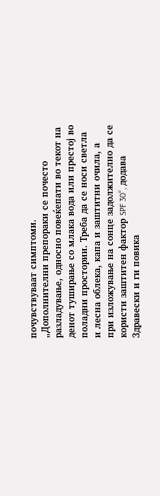почувствуваат симптоми.
„Дополнителни препораки се почесто разладување, односно повеќепати во текот на денот туширање со млака вода или престој во поладни простории. Треба да се носи светла и лесна облека, капа и заштитни очила, а при изложување на сонце задолжително да се користи заштитен фактор SPF 30“, додава Здравески и ги повика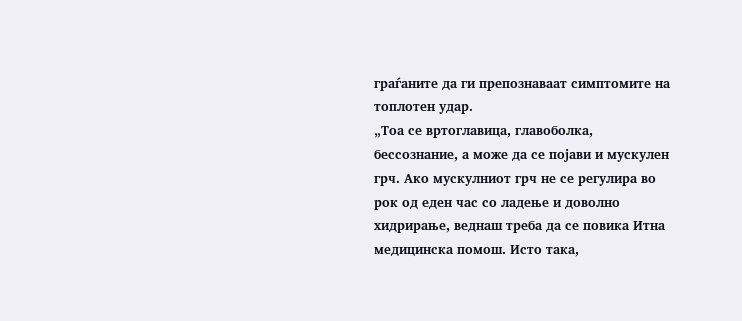граѓаните да ги препознаваат симптомите на топлотен удар.
„Тоа се вртоглавица, главоболка, бессознание, а може да се појави и мускулен грч. Ако мускулниот грч не се регулира во рок од еден час со ладење и доволно хидрирање, веднаш треба да се повика Итна медицинска помош. Исто така,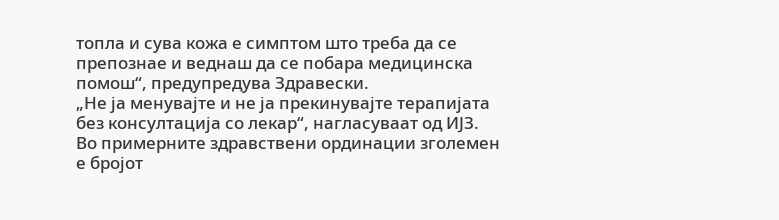топла и сува кожа е симптом што треба да се препознае и веднаш да се побара медицинска помош“, предупредува Здравески.
„Не ја менувајте и не ја прекинувајте терапијата без консултација со лекар“, нагласуваат од ИЈЗ.
Во примерните здравствени ординации зголемен е бројот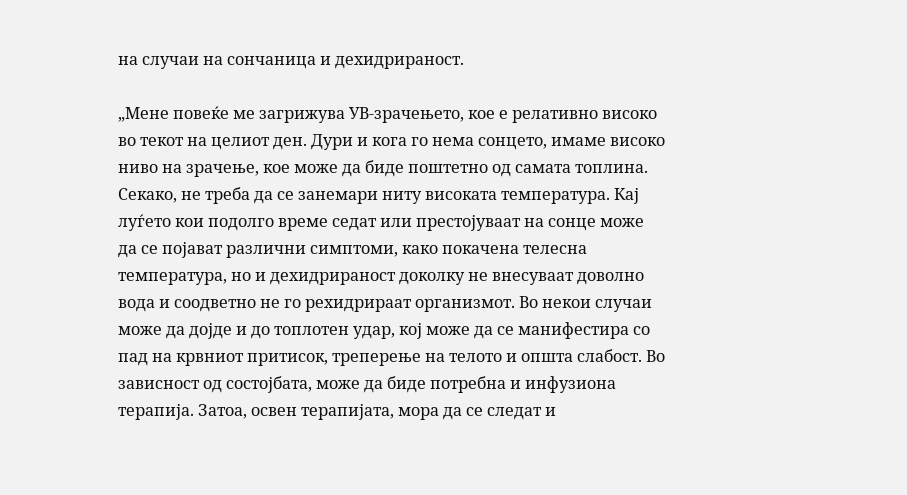на случаи на сончаница и дехидрираност.

„Мене повеќе ме загрижува УВ-зрачењето, кое е релативно високо во текот на целиот ден. Дури и кога го нема сонцето, имаме високо ниво на зрачење, кое може да биде поштетно од самата топлина. Секако, не треба да се занемари ниту високата температура. Кај луѓето кои подолго време седат или престојуваат на сонце може да се појават различни симптоми, како покачена телесна температура, но и дехидрираност доколку не внесуваат доволно вода и соодветно не го рехидрираат организмот. Во некои случаи може да дојде и до топлотен удар, кој може да се манифестира со пад на крвниот притисок, треперење на телото и општа слабост. Во зависност од состојбата, може да биде потребна и инфузиона терапија. Затоа, освен терапијата, мора да се следат и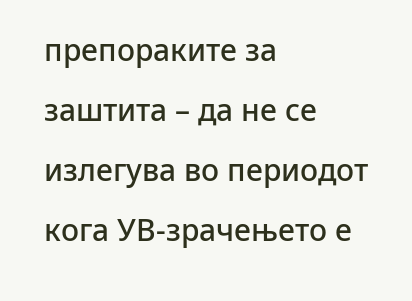препораките за заштита – да не се излегува во периодот кога УВ-зрачењето е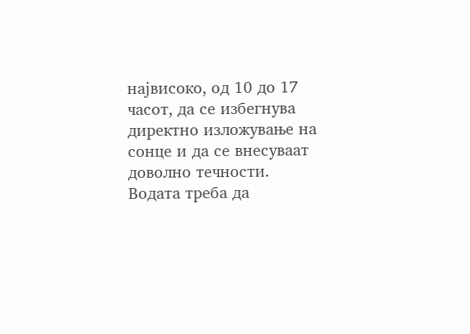највисоко, од 10 до 17 часот, да се избегнува директно изложување на сонце и да се внесуваат доволно течности. Водата треба да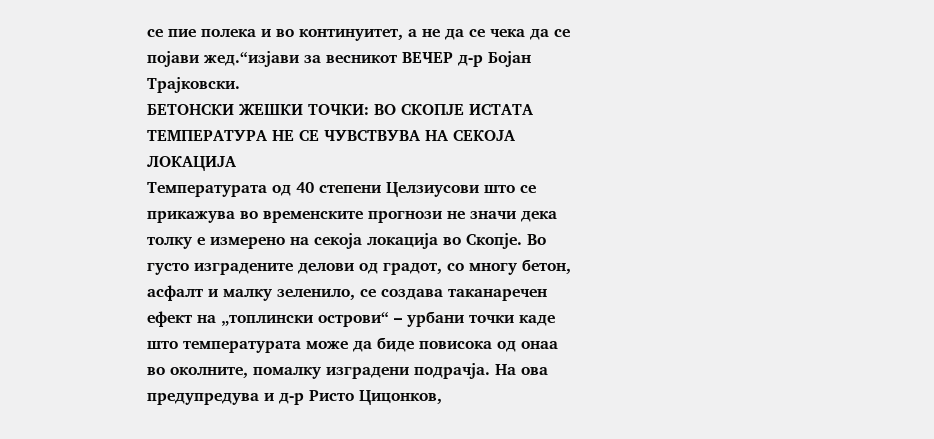се пие полека и во континуитет, а не да се чека да се појави жед.“изјави за весникот ВЕЧЕР д-р Бојан Трајковски.
БЕТОНСКИ ЖЕШКИ ТОЧКИ: ВО СКОПЈЕ ИСТАТА ТЕМПЕРАТУРА НЕ СЕ ЧУВСТВУВА НА СЕКОЈА ЛОКАЦИЈА
Температурата од 40 степени Целзиусови што се прикажува во временските прогнози не значи дека толку е измерено на секоја локација во Скопје. Во густо изградените делови од градот, со многу бетон, асфалт и малку зеленило, се создава таканаречен ефект на „топлински острови“ – урбани точки каде што температурата може да биде повисока од онаа во околните, помалку изградени подрачја. На ова предупредува и д-р Ристо Цицонков,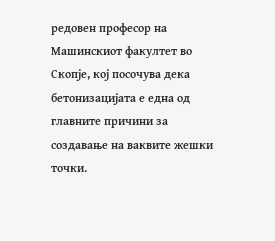редовен професор на Машинскиот факултет во Скопје, кој посочува дека бетонизацијата е една од главните причини за создавање на ваквите жешки точки.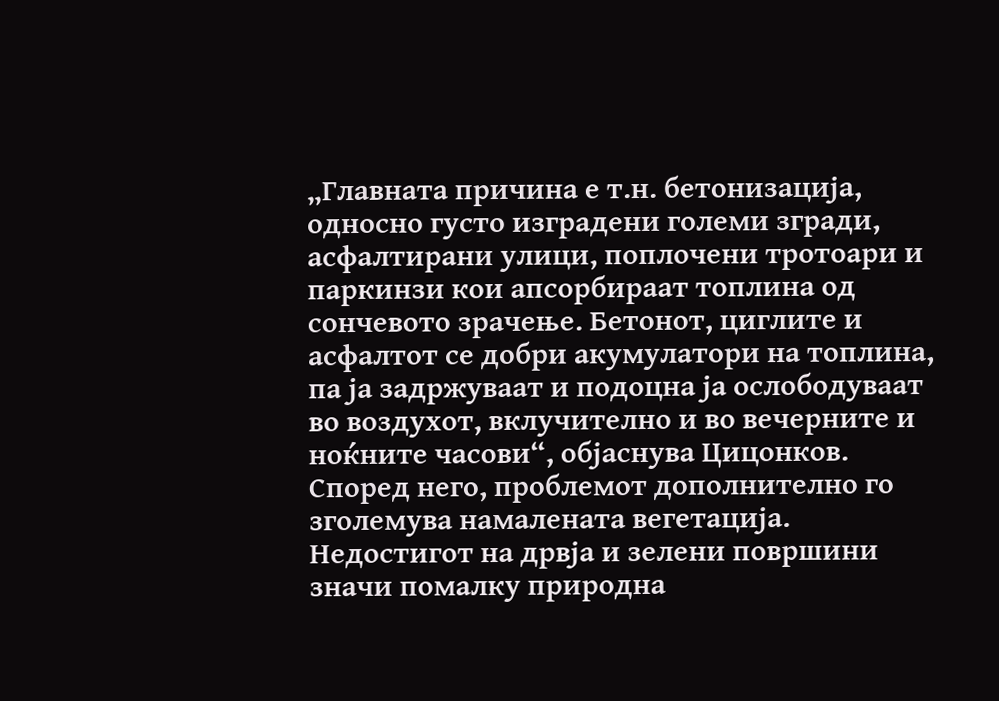„Главната причина е т.н. бетонизација, односно густо изградени големи згради, асфалтирани улици, поплочени тротоари и паркинзи кои апсорбираат топлина од сончевото зрачење. Бетонот, циглите и асфалтот се добри акумулатори на топлина, па ја задржуваат и подоцна ја ослободуваат во воздухот, вклучително и во вечерните и ноќните часови“, објаснува Цицонков. Според него, проблемот дополнително го зголемува намалената вегетација. Недостигот на дрвја и зелени површини значи помалку природна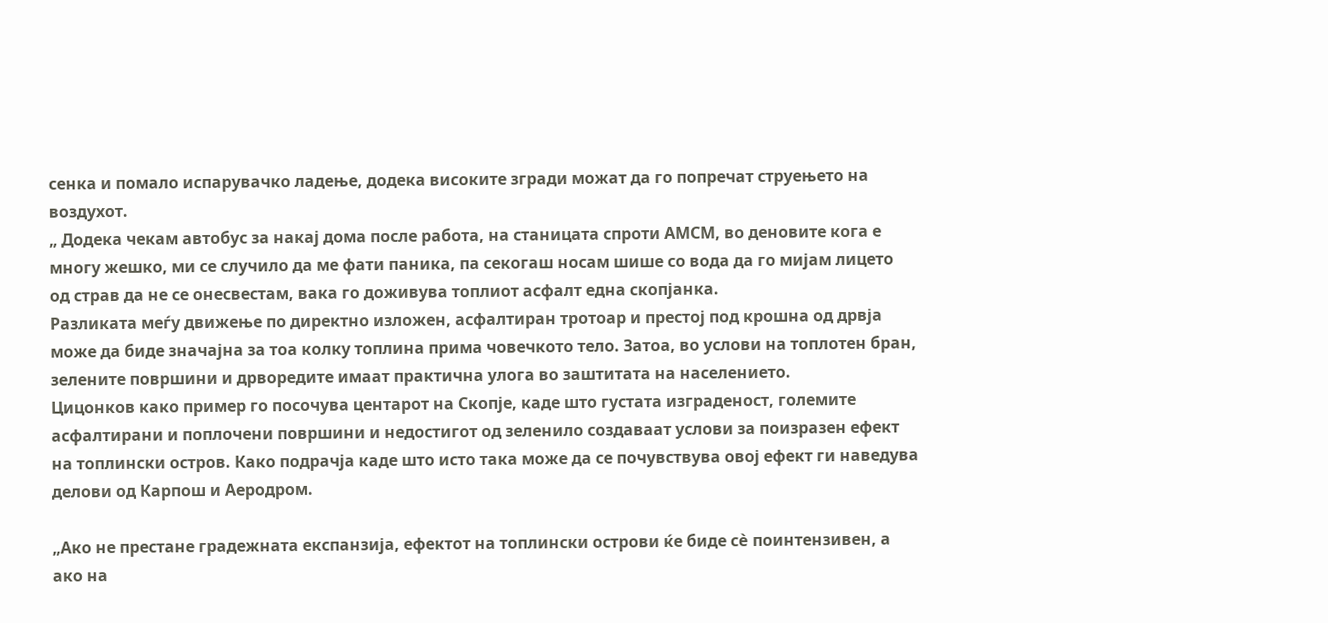сенка и помало испарувачко ладење, додека високите згради можат да го попречат струењето на воздухот.
„ Додека чекам автобус за накај дома после работа, на станицата спроти АМСМ, во деновите кога е многу жешко, ми се случило да ме фати паника, па секогаш носам шише со вода да го мијам лицето од страв да не се онесвестам, вака го доживува топлиот асфалт една скопјанка.
Разликата меѓу движење по директно изложен, асфалтиран тротоар и престој под крошна од дрвја може да биде значајна за тоа колку топлина прима човечкото тело. Затоа, во услови на топлотен бран, зелените површини и дрворедите имаат практична улога во заштитата на населението.
Цицонков како пример го посочува центарот на Скопје, каде што густата изграденост, големите асфалтирани и поплочени површини и недостигот од зеленило создаваат услови за поизразен ефект на топлински остров. Како подрачја каде што исто така може да се почувствува овој ефект ги наведува делови од Карпош и Аеродром.

„Ако не престане градежната експанзија, ефектот на топлински острови ќе биде сè поинтензивен, а ако на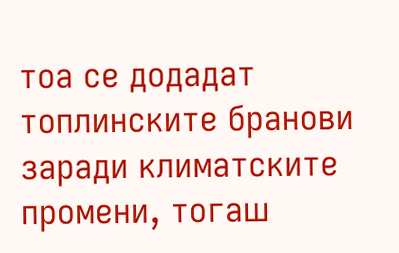тоа се додадат топлинските бранови заради климатските промени, тогаш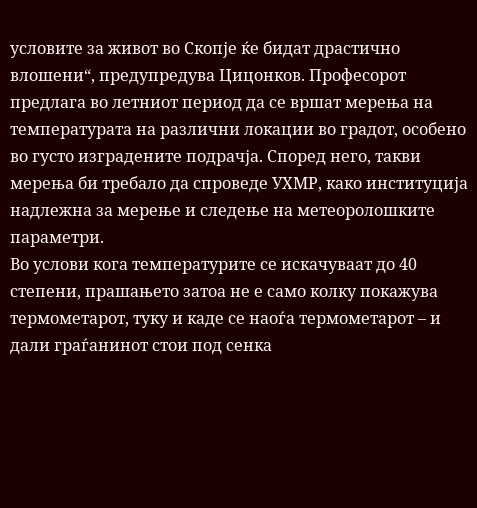условите за живот во Скопје ќе бидат драстично влошени“, предупредува Цицонков. Професорот предлага во летниот период да се вршат мерења на температурата на различни локации во градот, особено во густо изградените подрачја. Според него, такви мерења би требало да спроведе УХМР, како институција надлежна за мерење и следење на метеоролошките параметри.
Во услови кога температурите се искачуваат до 40 степени, прашањето затоа не е само колку покажува термометарот, туку и каде се наоѓа термометарот – и дали граѓанинот стои под сенка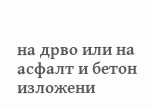на дрво или на асфалт и бетон изложени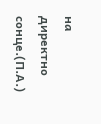на директно сонце.(П.А.)